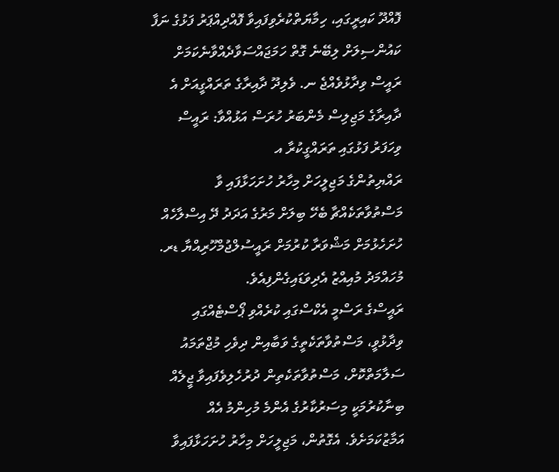ފޮއްދޫ ކައިރީގައި، ހިމާޔަތްކުރެވިފައިވާ ފޮއްދިއްޕަރު ފަޅުގެ ނަފާ ކައުންސިލަށް ލިބޭނެ ގޮތް ހަމަޖައްސަވާދެއްވާނެކަމަށް ރައީސް ވިދާޅުވެއްޖެ ނ. ވެލިދޫ ދާއިރާގެ ތަރައްގީއަށް އެ ދާއިރާގެ މަޖިލިސް މެންބަރު ހުރަސް އަޅުއްވާ: ރައީސް ވިހަފަރު ފަޅުގައި ތަރައްގީކުރާ އ
ރައްޔިތުންގެ މަޖިލީހަށް މިހާރު ހުށަހަޅާފައި ވާ މަސްތުވާތަކެއްޗާ ބެހޭ ބިލަށް މަރުގެ އަދަދު ދޭ އިސްލާހެއް ހުށަހެޅުމަށް މަޝްވަރާ ކުރުމަށް ރައީސުލްޖުމްހޫރިއްޔާ ޑރ. މުހައްމަދު މުއިއްޒު އެދިވަޑައިގެންފިއެވެ.
ރައީސްގެ ރަސްމީ އެކްސްގައި ކުރެއްވި ޕޯސްޓެއްގައި ވިދާޅުވީ، މަސްތުވާތަކެތީގެ ވަބާއިން ދިވެހި މުޖްތަމައު ސަލާމަތްކޮށް، މަސްތުވާތަކެތިން ދުރުހެލިވެފައިވާ ޖީލެއް ބިނާކުރުމަކީ މިސަރުކާރުގެ އެންމެ މުހިންމު އެއް އަމާޒުކަމަށެވެ. އެގޮތުން، މަޖިލީހަށް މިހާރު ހުށަހަޅާފައިވާ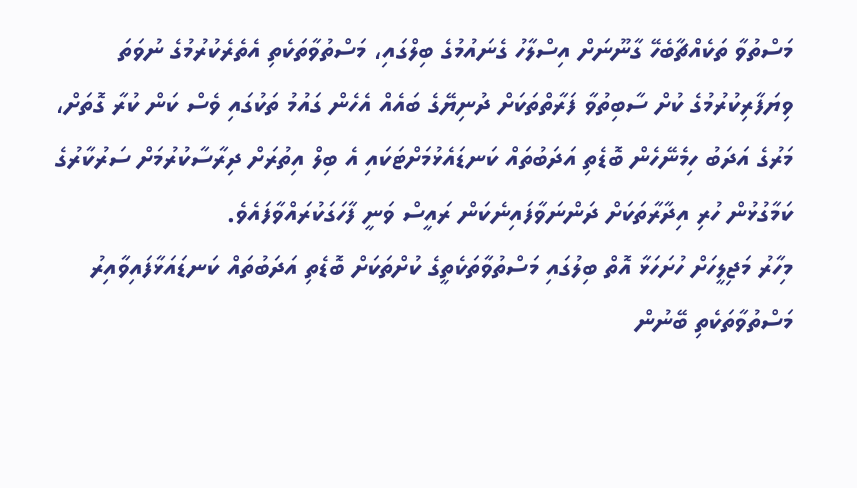މަސްތުވާ ތަކެއްޗާބެހޭ ގާނޫނަށް އިސްލާހު ގެނައުމުގެ ބިލްގައި، މަސްތުވާތަކެތި އެތެރެކުރުމުގެ ނުވަތަ ވިޔަފާރިކުރުމުގެ ކުށް ސާބިތުވާ ފަރާތްތަކަށް ދުނިޔޭގެ ބައެއް އެހެން ގައުމު ތަކުގައި ވެސް ކަން ކުރާ ގޮތަށް، މަރުގެ އަދަބު ހިމެނޭހެން ބޮޑެތި އަދަބުތައް ކަނޑައެޅުމަށްޓަކައި އެ ބިލް އިތުރަށް ދިރާސާކުރުމަށް ސަރުކާރުގެ ކަމާގުޅުން ހުރި އިދާރާތަކަށް ދަންނަވާފައިނެކަން ރައީސް ވަނީ ފާހަގަކުރައްވާފައެވެ.
މިހާރު މަޖިލީހަށް ހުށަހަޅާ އޮތް ބިލުގައި މަސްތުވާތަކެތީގެ ކުށްތަކަށް ބޮޑެތި އަދަބުތައް ކަނޑައަޅާފައިވާއިރު މަސްތުވާތަކެތި ބޭނުން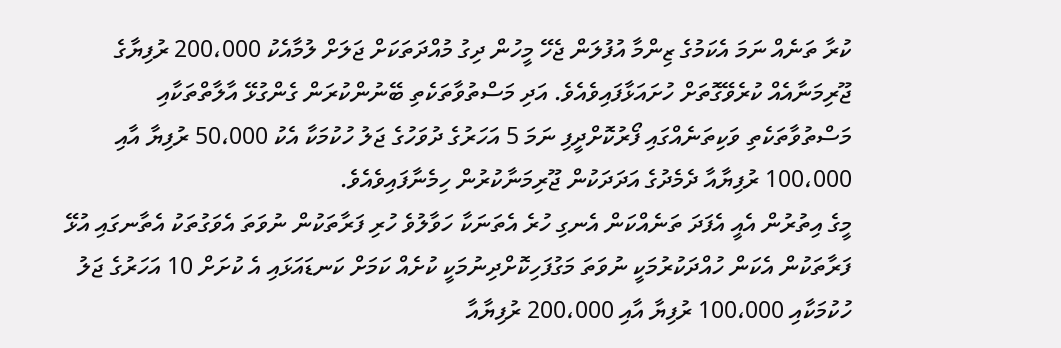ކުރާ ތަނެއް ނަމަ އެކަމުގެ ޒިންމާ އުފުލަން ޖެހޭ މީހުން ދިގު މުއްދަތަކަށް ޖަލަށް ލުމާއެކު 200،000 ރުފިޔާގެ ޖޫރިމަނާއެއް ކުރެވޭގޮތަށް ހުށައަޅާފައިވެއެވެ. އަދި މަސްތުވާތަކެތި ބޭނުންކުރަން ގެންގުޅޭ އާލާތްތަކާއި މަސްތުވާތަކެތި ވަކިތަނެއްގައި ފޯރުކޮށްދީފި ނަމަ 5 އަހަރުގެ ދުވަހުގެ ޖަލު ހުކުމަކާ އެކު 50،000 ރުފިޔާ އާއި 100،000 ރުފިޔާއާ ދެމެދުގެ އަދަދަކުން ޖޫރިމަނާކުރުން ހިމެނާފައިވެއެވެ.
މީގެ އިތުރުން އެއީ އެފަދަ ތަނެއްކަން އެނގި ހުރެ އެތަނަކާ ހަވާލުވެ ހުރި ފަރާތަކުން ނުވަތަ އެވަގުތަކު އެތާނގައި އުޅޭ ފަރާތަކުން އެކަން ހުއްދަކުރުމަކީ ނުވަތަ މަގުފަހިކޮށްދިނުމަކީ ކުށެއް ކަމަށް ކަނޑައަޅައި އެ ކުށަށް 10 އަހަރުގެ ޖަލު ހުކުމަކާއި 100،000 ރުފިޔާ އާއި 200،000 ރުފިޔާއާ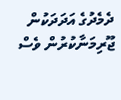ދެމެދުގެ އަދަދަކުން ޖޫރިމަނާކުރުން ވެސް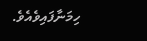ހިމަނާފައިވެއެވެ.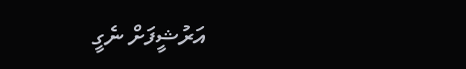އަރުޝީފަށް ނެގީ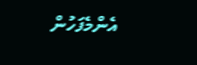އެންމެފަހުން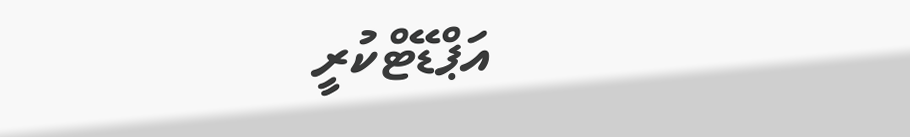އަޕްޑޭޓްކުރީ